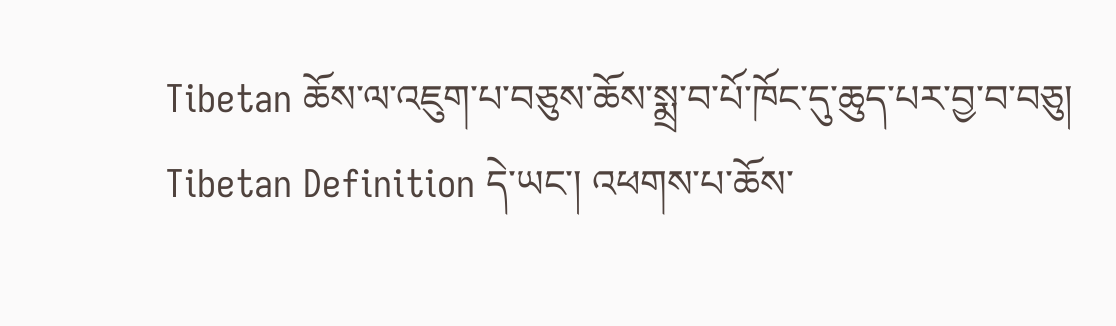Tibetan ཆོས་ལ་འཇུག་པ་བཅུས་ཆོས་སྨྲ་བ་པོ་ཁོང་དུ་ཆུད་པར་བྱ་བ་བཅུ།
Tibetan Definition དེ་ཡང་། འཕགས་པ་ཆོས་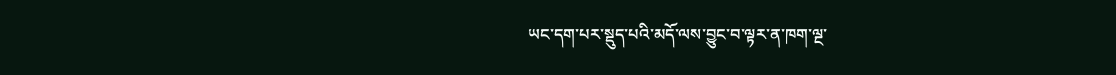ཡང་དག་པར་སྡུད་པའི་མདོ་ལས་བྱུང་བ་ལྟར་ན་ཁག་ལྔ་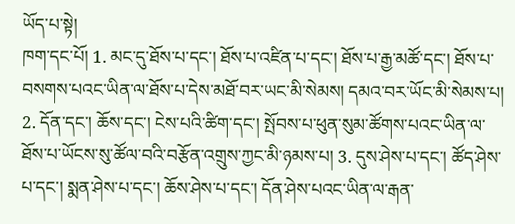ཡོད་པ་སྟེ།
ཁག་དང་པོ། 1. མང་དུ་ཐོས་པ་དང་། ཐོས་པ་འཛིན་པ་དང་། ཐོས་པ་རྒྱ་མཚོ་དང་། ཐོས་པ་བསགས་པའང་ཡིན་ལ་ཐོས་པ་དེས་མཐོ་བར་ཡང་མི་སེམས། དམའ་བར་ཡོང་མི་སེམས་པ། 2. དོན་དང་། ཆོས་དང་། ངེས་པའི་ཚིག་དང་། སྤོབས་པ་ཕུན་སུམ་ཚོགས་པའང་ཡིན་ལ་ཐོས་པ་ཡོངས་སུ་ཚོལ་བའི་བརྩོན་འགྲུས་ཀྱང་མི་ཉམས་པ། 3. དུས་ཤེས་པ་དང་། ཚོད་ཤེས་པ་དང་། སྨན་ཤེས་པ་དང་། ཆོས་ཤེས་པ་དང་། དོན་ཤེས་པའང་ཡིན་ལ་རྒན་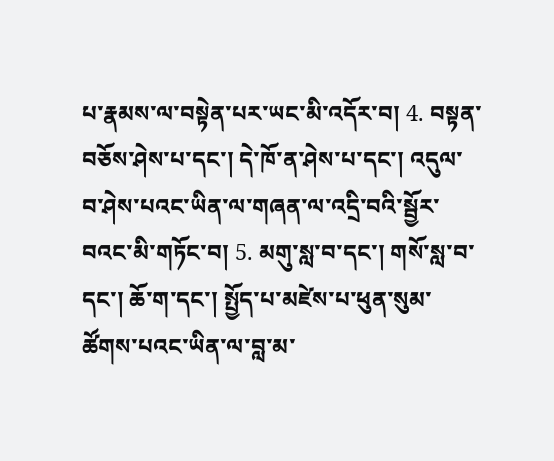པ་རྣམས་ལ་བསྟེན་པར་ཡང་མི་འདོར་བ། 4. བསྟན་བཅོས་ཤེས་པ་དང་། དེ་ཁོ་ན་ཤེས་པ་དང་། འདུལ་བ་ཤེས་པའང་ཡིན་ལ་གཞན་ལ་འདྲི་བའི་སྦྱོར་བའང་མི་གཏོང་བ། 5. མགུ་སླ་བ་དང་། གསོ་སླ་བ་དང་། ཆོ་ག་དང་། སྤྱོད་པ་མཛེས་པ་ཕུན་སུམ་ཚོགས་པའང་ཡིན་ལ་བླ་མ་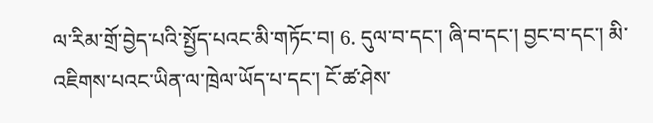ལ་རིམ་གྲོ་བྱེད་པའི་སྤྱོད་པའང་མི་གཏོང་བ། 6. དུལ་བ་དང་། ཞི་བ་དང་། བྱང་བ་དང་། མི་འཇིགས་པའང་ཡིན་ལ་ཁྲེལ་ཡོད་པ་དང་། ངོ་ཚ་ཤེས་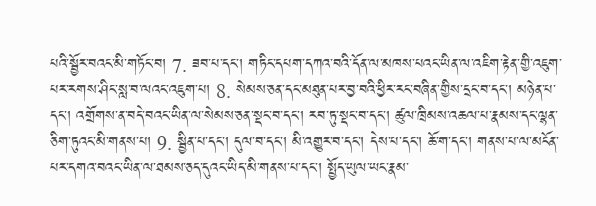པའི་སྦྱོར་བའང་མི་གཏོང་བ། 7. ཟབ་པ་དང་། གཏིང་དཔག་དཀའ་བའི་དོན་ལ་མཁས་པའང་ཡིན་ལ་འཇིག་རྟེན་གྱི་འཇུག་པར་རགས་ཤིང་སླ་བ་ལའང་འཇུག་པ། 8. སེམས་ཅན་དང་མཐུན་པར་བྱ་བའི་ཕྱིར་རང་བཞིན་གྱིས་དྲང་བ་དང་། མཉེན་པ་དང་། འགྲོགས་ན་བདེ་བའང་ཡིན་ལ་སེམས་ཅན་སྡང་བ་དང་། རབ་ཏུ་སྡང་བ་དང་། ཚུལ་ཁྲིམས་འཆལ་པ་རྣམས་དང་ལྷན་ཅིག་ཏུའང་མི་གནས་པ། 9. སྦྱིན་པ་དང་། དུལ་བ་དང་། མི་འགྱུར་བ་དང་། དེས་པ་དང་། ཆོ་ག་དང་། གནས་པ་ལ་མངོན་པར་དགའ་བའང་ཡིན་ལ་ཐམས་ཅད་དུའང་ཡིད་མི་གནས་པ་དང་། སྤྱོད་ཡུལ་ཡང་རྣམ་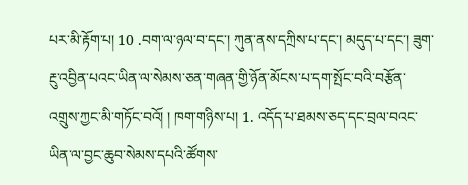པར་མི་རྟོག་པ། 10 .བག་ལ་ཉལ་བ་དང་། ཀུན་ནས་དཀྲིས་པ་དང་། མདུད་པ་དང་། ཟུག་རྔུ་འབྱིན་པའང་ཡིན་ལ་སེམས་ཅན་གཞན་གྱི་ཉོན་མོངས་པ་དག་སྤོང་བའི་བརྩོན་འགྲུས་ཀྱང་མི་གཏོང་བའོ། ། ཁག་གཉིས་པ། 1. འདོད་པ་ཐམས་ཅད་དང་བྲལ་བའང་ཡིན་ལ་བྱང་ཆུབ་སེམས་དཔའི་ཚོགས་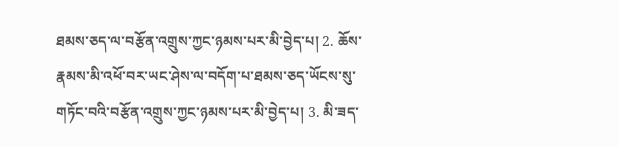ཐམས་ཅད་ལ་བརྩོན་འགྲུས་ཀྱང་ཉམས་པར་མི་བྱེད་པ། 2. ཆོས་རྣམས་མི་འཕོ་བར་ཡང་ཤེས་ལ་བདོག་པ་ཐམས་ཅད་ཡོངས་སུ་གཏོང་བའི་བརྩོན་འགྲུས་ཀྱང་ཉམས་པར་མི་བྱེད་པ། 3. མི་ཟད་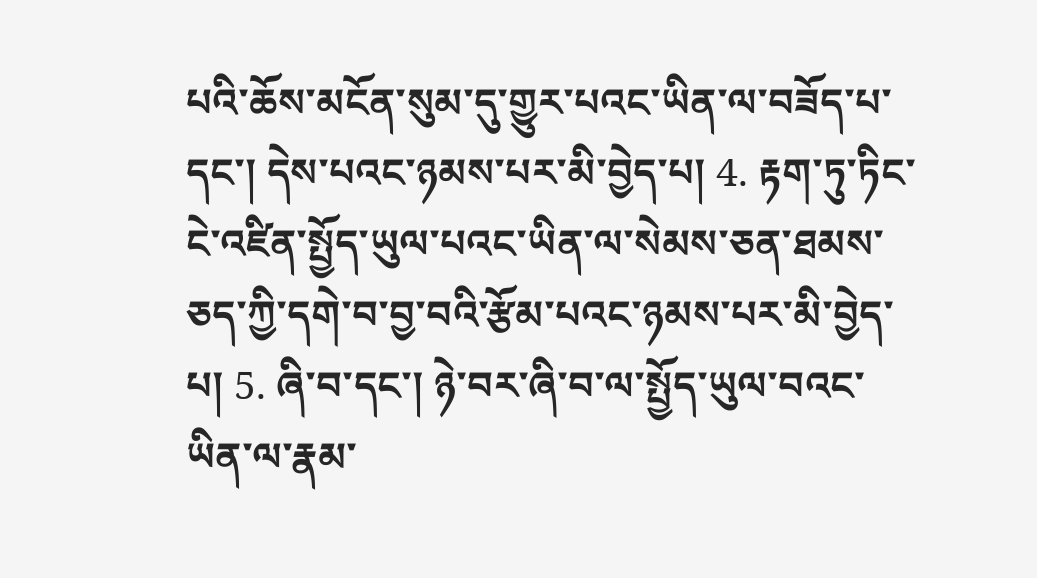པའི་ཆོས་མངོན་སུམ་དུ་གྱུར་པའང་ཡིན་ལ་བཟོད་པ་དང་། དེས་པའང་ཉམས་པར་མི་བྱེད་པ། 4. རྟག་ཏུ་ཏིང་ངེ་འཛིན་སྤྱོད་ཡུལ་པའང་ཡིན་ལ་སེམས་ཅན་ཐམས་ཅད་ཀྱི་དགེ་བ་བྱ་བའི་རྩོམ་པའང་ཉམས་པར་མི་བྱེད་པ། 5. ཞི་བ་དང་། ཉེ་བར་ཞི་བ་ལ་སྤྱོད་ཡུལ་བའང་ཡིན་ལ་རྣམ་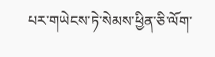པར་གཡེངས་ཏེ་སེམས་ཕྱིན་ཅི་ལོག་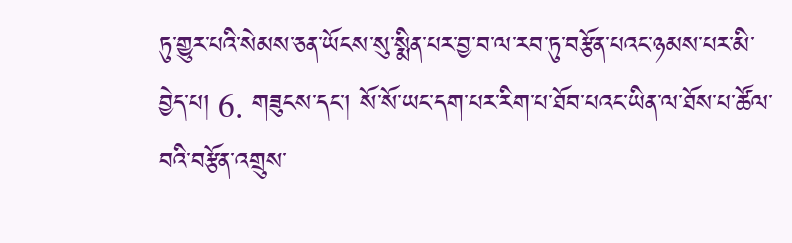ཏུ་གྱུར་པའི་སེམས་ཅན་ཡོངས་སུ་སྨིན་པར་བྱ་བ་ལ་རབ་ཏུ་བརྩོན་པའང་ཉམས་པར་མི་བྱེད་པ། 6. གཟུངས་དང་། སོ་སོ་ཡང་དག་པར་རིག་པ་ཐོབ་པའང་ཡིན་ལ་ཐོས་པ་ཚོལ་བའི་བརྩོན་འགྲུས་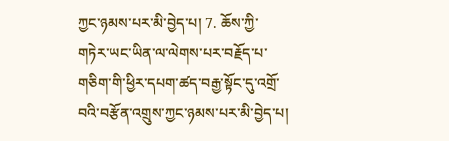ཀྱང་ཉམས་པར་མི་བྱེད་པ། 7. ཆོས་ཀྱི་གཏེར་ཡང་ཡིན་ལ་ལེགས་པར་བརྗོད་པ་གཅིག་གི་ཕྱིར་དཔག་ཚད་བརྒྱ་སྟོང་དུ་འགྲོ་བའི་བརྩོན་འགྲུས་ཀྱང་ཉམས་པར་མི་བྱེད་པ།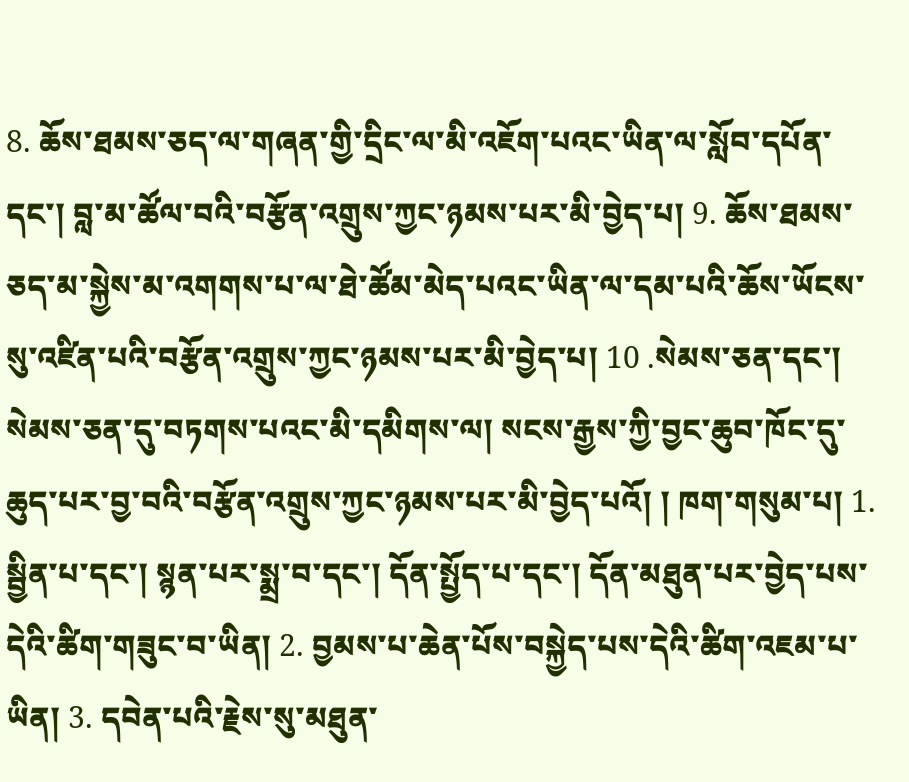8. ཆོས་ཐམས་ཅད་ལ་གཞན་གྱི་དྲིང་ལ་མི་འཇོག་པའང་ཡིན་ལ་སློབ་དཔོན་དང་། བླ་མ་ཚོལ་བའི་བརྩོན་འགྲུས་ཀྱང་ཉམས་པར་མི་བྱེད་པ། 9. ཆོས་ཐམས་ཅད་མ་སྐྱེས་མ་འགགས་པ་ལ་ཐེ་ཚོམ་མེད་པའང་ཡིན་ལ་དམ་པའི་ཆོས་ཡོངས་སུ་འཛིན་པའི་བརྩོན་འགྲུས་ཀྱང་ཉམས་པར་མི་བྱེད་པ། 10 .སེམས་ཅན་དང་། སེམས་ཅན་དུ་བཏགས་པའང་མི་དམིགས་ལ། སངས་རྒྱས་ཀྱི་བྱང་ཆུབ་ཁོང་དུ་ཆུད་པར་བྱ་བའི་བརྩོན་འགྲུས་ཀྱང་ཉམས་པར་མི་བྱེད་པའོ། ། ཁག་གསུམ་པ། 1. སྦྱིན་པ་དང་། སྙན་པར་སྨྲ་བ་དང་། དོན་སྤྱོད་པ་དང་། དོན་མཐུན་པར་བྱེད་པས་དེའི་ཚིག་གཟུང་བ་ཡིན། 2. བྱམས་པ་ཆེན་པོས་བསྐྱེད་པས་དེའི་ཚིག་འཇམ་པ་ཡིན། 3. དབེན་པའི་རྗེས་སུ་མཐུན་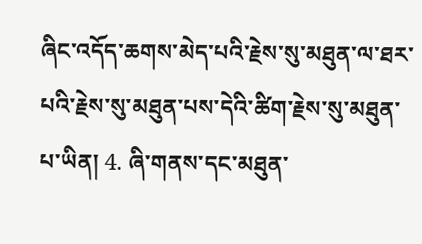ཞིང་འདོད་ཆགས་མེད་པའི་རྗེས་སུ་མཐུན་ལ་ཐར་པའི་རྗེས་སུ་མཐུན་པས་དེའི་ཚིག་རྗེས་སུ་མཐུན་པ་ཡིན། 4. ཞི་གནས་དང་མཐུན་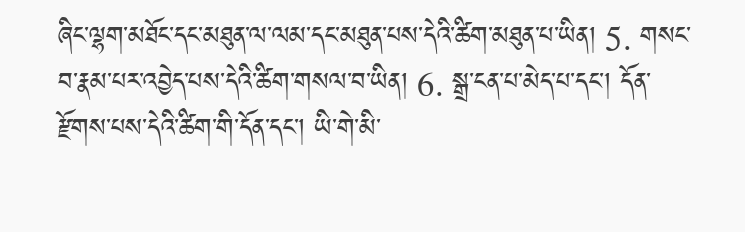ཞིང་ལྷག་མཐོང་དང་མཐུན་ལ་ལམ་དང་མཐུན་པས་དེའི་ཚིག་མཐུན་པ་ཡིན། 5. གསང་བ་རྣམ་པར་འབྱེད་པས་དེའི་ཚིག་གསལ་བ་ཡིན། 6. སྒྲ་ངན་པ་མེད་པ་དང་། དོན་རྫོགས་པས་དེའི་ཚིག་གི་དོན་དང་། ཡི་གེ་མི་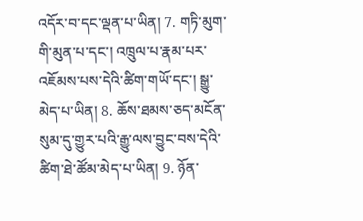འདོར་བ་དང་ལྡན་པ་ཡིན། 7. གཏི་མུག་གི་མུན་པ་དང་། འཁྲུལ་པ་རྣམ་པར་འཇོམས་པས་དེའི་ཚིག་གཡོ་དང་། སྒྱུ་མེད་པ་ཡིན། 8. ཆོས་ཐམས་ཅད་མངོན་སུམ་དུ་གྱུར་པའི་རྒྱུ་ལས་བྱུང་བས་དེའི་ཚིག་ཐེ་ཚོམ་མེད་པ་ཡིན། 9. ཉོན་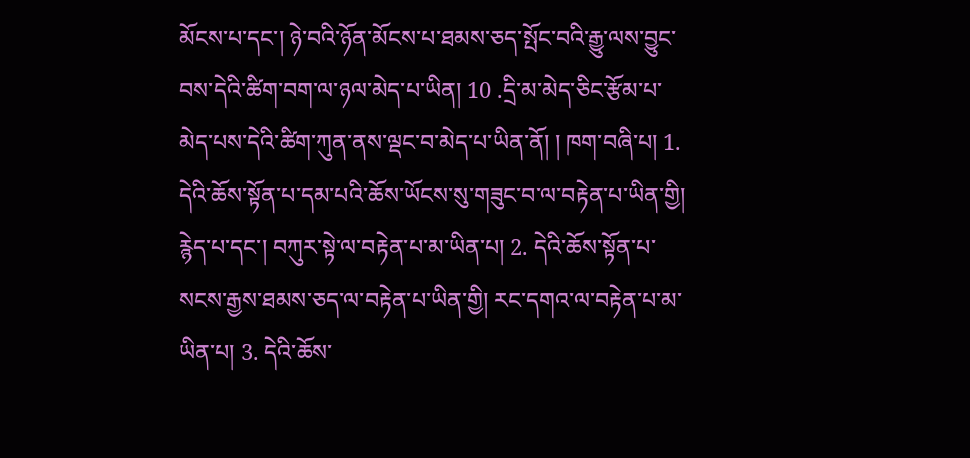མོངས་པ་དང་། ཉེ་བའི་ཉོན་མོངས་པ་ཐམས་ཅད་སྤོང་བའི་རྒྱུ་ལས་བྱུང་བས་དེའི་ཚིག་བག་ལ་ཉལ་མེད་པ་ཡིན། 10 .དྲི་མ་མེད་ཅིང་རྩོམ་པ་མེད་པས་དེའི་ཚིག་ཀུན་ནས་ལྡང་བ་མེད་པ་ཡིན་ནོ། ། ཁག་བཞི་པ། 1. དེའི་ཆོས་སྟོན་པ་དམ་པའི་ཆོས་ཡོངས་སུ་གཟུང་བ་ལ་བརྟེན་པ་ཡིན་གྱི། རྙེད་པ་དང་། བཀུར་སྟེ་ལ་བརྟེན་པ་མ་ཡིན་པ། 2. དེའི་ཆོས་སྟོན་པ་སངས་རྒྱས་ཐམས་ཅད་ལ་བརྟེན་པ་ཡིན་གྱི། རང་དགའ་ལ་བརྟེན་པ་མ་ཡིན་པ། 3. དེའི་ཆོས་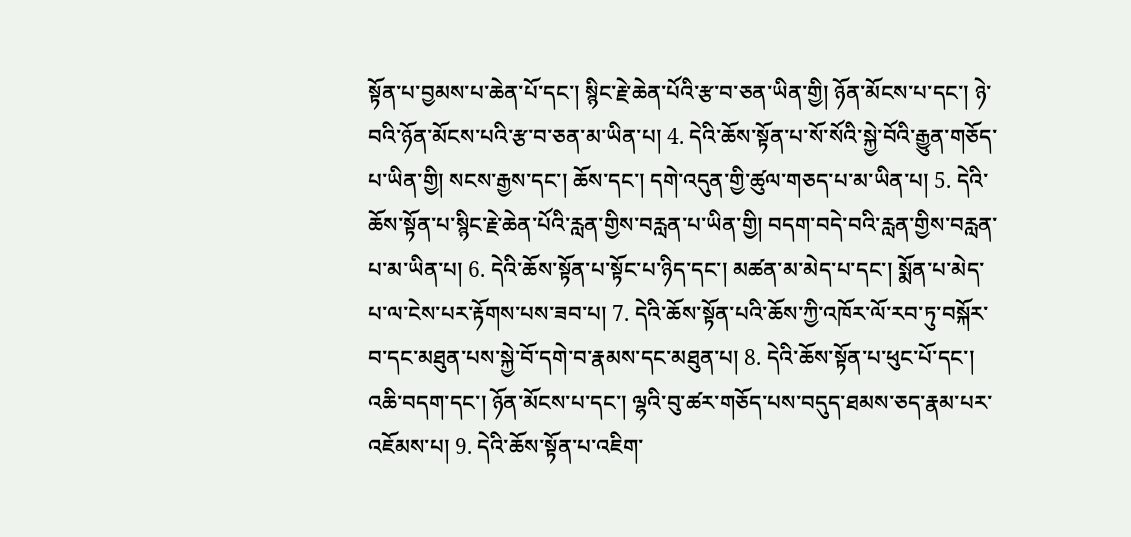སྟོན་པ་བྱམས་པ་ཆེན་པོ་དང་། སྙིང་རྗེ་ཆེན་པོའི་རྩ་བ་ཅན་ཡིན་གྱི། ཉོན་མོངས་པ་དང་། ཉེ་བའི་ཉོན་མོངས་པའི་རྩ་བ་ཅན་མ་ཡིན་པ། 4. དེའི་ཆོས་སྟོན་པ་སོ་སོའི་སྐྱེ་བོའི་རྒྱུན་གཅོད་པ་ཡིན་གྱི། སངས་རྒྱས་དང་། ཆོས་དང་། དགེ་འདུན་གྱི་ཚུལ་གཅད་པ་མ་ཡིན་པ། 5. དེའི་ཆོས་སྟོན་པ་སྙིང་རྗེ་ཆེན་པོའི་རླན་གྱིས་བརླན་པ་ཡིན་གྱི། བདག་བདེ་བའི་རླན་གྱིས་བརླན་པ་མ་ཡིན་པ། 6. དེའི་ཆོས་སྟོན་པ་སྟོང་པ་ཉིད་དང་། མཚན་མ་མེད་པ་དང་། སྨོན་པ་མེད་པ་ལ་ངེས་པར་རྟོགས་པས་ཟབ་པ། 7. དེའི་ཆོས་སྟོན་པའི་ཆོས་ཀྱི་འཁོར་ལོ་རབ་ཏུ་བསྐོར་བ་དང་མཐུན་པས་སྐྱེ་བོ་དགེ་བ་རྣམས་དང་མཐུན་པ། 8. དེའི་ཆོས་སྟོན་པ་ཕུང་པོ་དང་། འཆི་བདག་དང་། ཉོན་མོངས་པ་དང་། ལྷའི་བུ་ཚར་གཅོད་པས་བདུད་ཐམས་ཅད་རྣམ་པར་འཇོམས་པ། 9. དེའི་ཆོས་སྟོན་པ་འཇིག་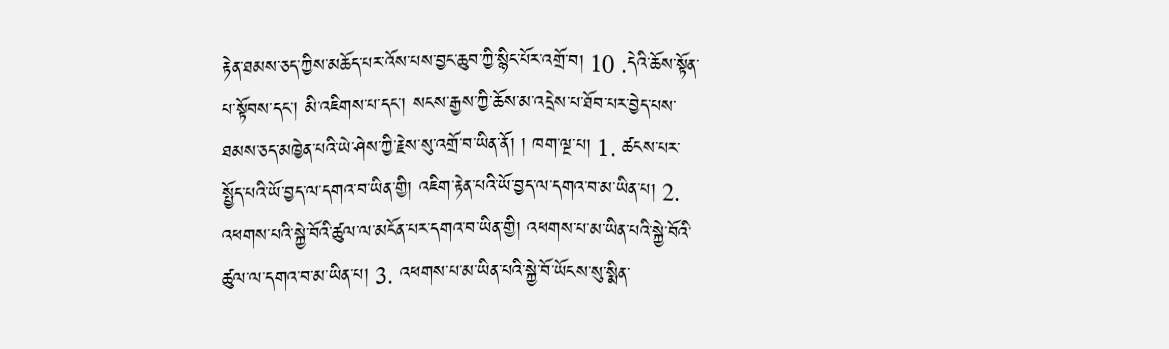རྟེན་ཐམས་ཅད་ཀྱིས་མཆོད་པར་འོས་པས་བྱང་ཆུབ་ཀྱི་སྙིང་པོར་འགྲོ་བ། 10 .དེའི་ཆོས་སྟོན་པ་སྟོབས་དང་། མི་འཇིགས་པ་དང་། སངས་རྒྱས་ཀྱི་ཆོས་མ་འདྲེས་པ་ཐོབ་པར་བྱེད་པས་ཐམས་ཅད་མཁྱེན་པའི་ཡེ་ཤེས་ཀྱི་རྗེས་སུ་འགྲོ་བ་ཡིན་ནོ། ། ཁག་ལྔ་པ། 1. ཚངས་པར་སྤྱོད་པའི་ཡོ་བྱད་ལ་དགའ་བ་ཡིན་གྱི། འཇིག་རྟེན་པའི་ཡོ་བྱད་ལ་དགའ་བ་མ་ཡིན་པ། 2. འཕགས་པའི་སྐྱེ་བོའི་ཚུལ་ལ་མངོན་པར་དགའ་བ་ཡིན་གྱི། འཕགས་པ་མ་ཡིན་པའི་སྐྱེ་བོའི་ཚུལ་ལ་དགའ་བ་མ་ཡིན་པ། 3. འཕགས་པ་མ་ཡིན་པའི་སྐྱེ་བོ་ཡོངས་སུ་སྨིན་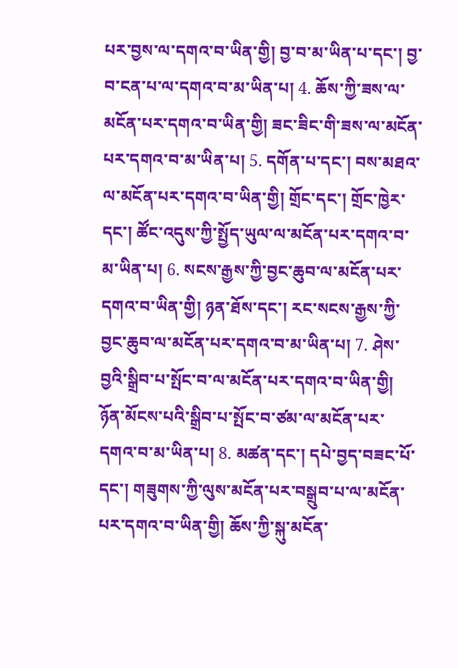པར་བྱས་ལ་དགའ་བ་ཡིན་གྱི། བྱ་བ་མ་ཡིན་པ་དང་། བྱ་བ་ངན་པ་ལ་དགའ་བ་མ་ཡིན་པ། 4. ཆོས་ཀྱི་ཟས་ལ་མངོན་པར་དགའ་བ་ཡིན་གྱི། ཟང་ཟིང་གི་ཟས་ལ་མངོན་པར་དགའ་བ་མ་ཡིན་པ། 5. དགོན་པ་དང་། བས་མཐའ་ལ་མངོན་པར་དགའ་བ་ཡིན་གྱི། གྲོང་དང་། གྲོང་ཁྱེར་དང་། ཚོང་འདུས་ཀྱི་སྤྱོད་ཡུལ་ལ་མངོན་པར་དགའ་བ་མ་ཡིན་པ། 6. སངས་རྒྱས་ཀྱི་བྱང་ཆུབ་ལ་མངོན་པར་དགའ་བ་ཡིན་གྱི། ཉན་ཐོས་དང་། རང་སངས་རྒྱས་ཀྱི་བྱང་ཆུབ་ལ་མངོན་པར་དགའ་བ་མ་ཡིན་པ། 7. ཤེས་བྱའི་སྒྲིབ་པ་སྤོང་བ་ལ་མངོན་པར་དགའ་བ་ཡིན་གྱི། ཉོན་མོངས་པའི་སྒྲིབ་པ་སྤོང་བ་ཙམ་ལ་མངོན་པར་དགའ་བ་མ་ཡིན་པ། 8. མཚན་དང་། དཔེ་བྱད་བཟང་པོ་དང་། གཟུགས་ཀྱི་ལུས་མངོན་པར་བསྒྲུབ་པ་ལ་མངོན་པར་དགའ་བ་ཡིན་གྱི། ཆོས་ཀྱི་སྐུ་མངོན་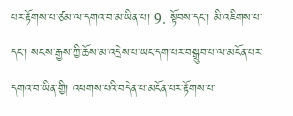པར་རྟོགས་པ་ཙམ་ལ་དགའ་བ་མ་ཡིན་པ། 9. སྟོབས་དང་། མི་འཇིགས་པ་དང་། སངས་རྒྱས་ཀྱི་ཆོས་མ་འདྲེས་པ་ཡང་དག་པར་བསྒྲུབ་པ་ལ་མངོན་པར་དགའ་བ་ཡིན་གྱི། འཕགས་པའི་བདེན་པ་མངོན་པར་རྟོགས་པ་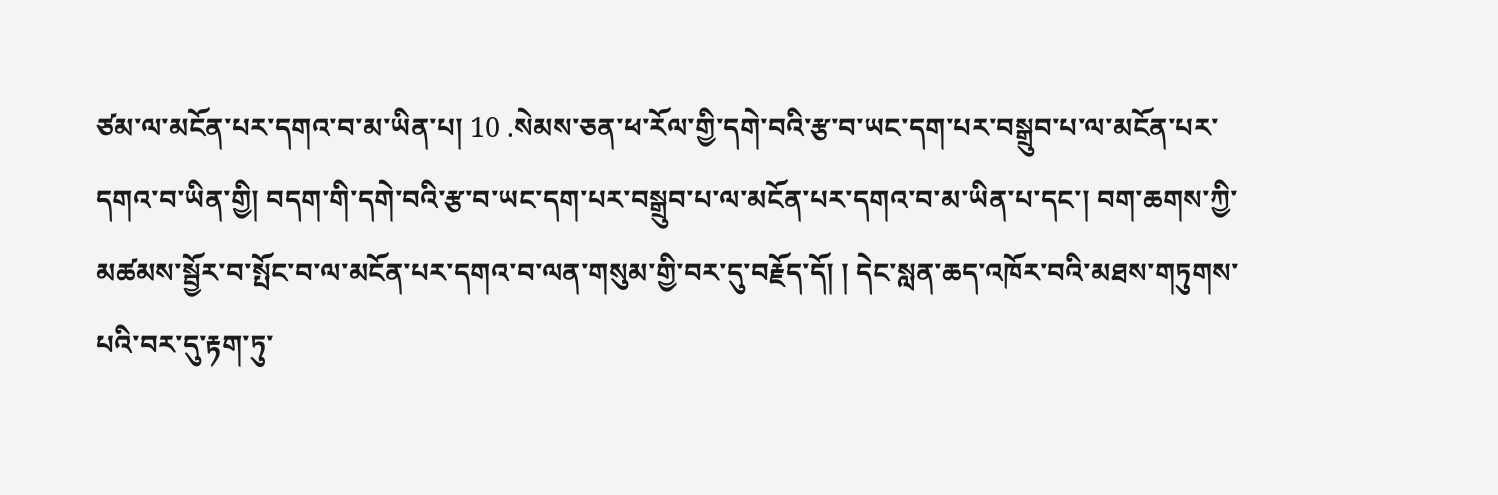ཙམ་ལ་མངོན་པར་དགའ་བ་མ་ཡིན་པ། 10 .སེམས་ཅན་ཕ་རོལ་གྱི་དགེ་བའི་རྩ་བ་ཡང་དག་པར་བསྒྲུབ་པ་ལ་མངོན་པར་དགའ་བ་ཡིན་གྱི། བདག་གི་དགེ་བའི་རྩ་བ་ཡང་དག་པར་བསྒྲུབ་པ་ལ་མངོན་པར་དགའ་བ་མ་ཡིན་པ་དང་། བག་ཆགས་ཀྱི་མཚམས་སྦྱོར་བ་སྤོང་བ་ལ་མངོན་པར་དགའ་བ་ལན་གསུམ་གྱི་བར་དུ་བརྗོད་དོ། ། དེང་སླན་ཆད་འཁོར་བའི་མཐས་གཏུགས་པའི་བར་དུ་རྟག་ཏུ་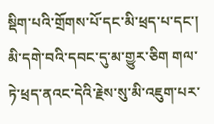སྡིག་པའི་གྲོགས་པོ་དང་མི་ཕྲད་པ་དང་། མི་དགེ་བའི་དབང་དུ་མ་གྱུར་ཅིག གལ་ཏེ་ཕྲད་ནའང་དེའི་རྗེས་སུ་མི་འཇུག་པར་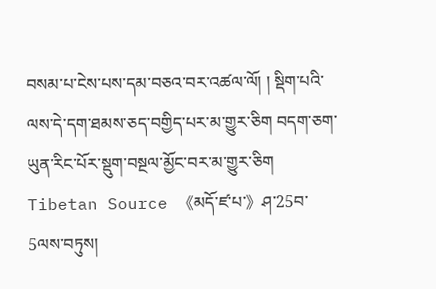བསམ་པ་ངེས་པས་དམ་བཅའ་བར་འཚལ་ལོ། ། སྡིག་པའི་ལས་དེ་དག་ཐམས་ཅད་བགྱིད་པར་མ་གྱུར་ཅིག བདག་ཅག་ཡུན་རིང་པོར་སྡུག་བསྔལ་མྱོང་བར་མ་གྱུར་ཅིག
Tibetan Source 《མདོ་ཛ་པ་》ཤ་25བ་5ལས་བཏུས།